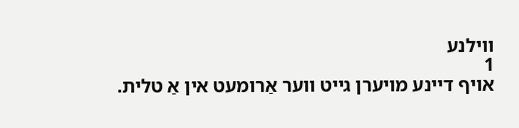ווילנע
1
אויף דיינע מויערן גייט ווער אַרומעט אין אַ טלית.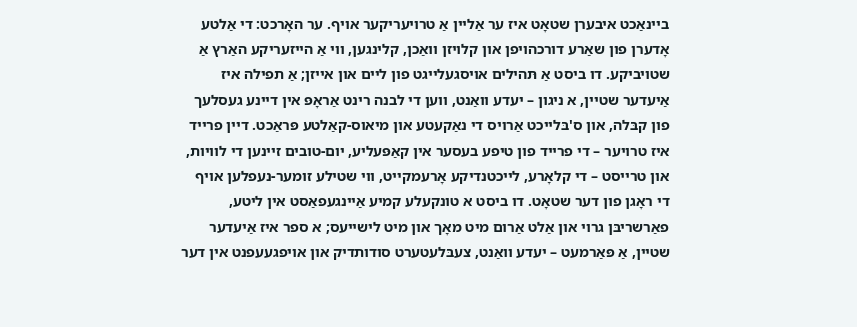ביינאַכט איבערן שטאָט איז ער אַליין אַ טרויעריקער אויף. ער האָרכט: די אַלטע אָדערן פון שאַרע דורכהויפן און קלויזן וואַכן, קלינגען, ווי אַ הייזעריקע האַרץ אַ שטויביקע. דו ביסט אַ תּהילים אויסגעלייגט פון ליים און אייזן; אַ תפילה איז אַיעדער שטיין, א ניגון – יעדע וואַנט, ווען די לבנה רינט אַראָפּ אין דיינע געסלעך פון קבּלה, און ס'בּלייכט אַרױס די נאַקעטע און מיאוס-קאַלטע פּראַכט. דיין פרייד איז טרויער – די פרייד פון טיפע בעסער אין קאַפּעליע, יום-טובים זיינען די לוויות, און טרייסט – די קלאָרע, לייכטנדיקע אָרעמקײט, ווי שטילע זומער-נעפלען אויף די ראָגן פון דער שטאָט. דו ביסט א טונקעלע קמיע אַיינגעפאַסט אין ליטע, פאַרשריבּן גרוי און אַלט אַרום מיט מאָך און מיט לישייעס; א ספר איז אַיעדער שטיין, אַ פּאַרמעט – יעדע וואַנט, צעבּלעטערט סודותדיק און אויפגעעפנט אין דער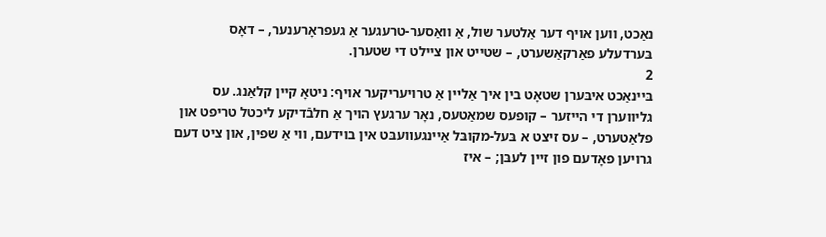נאַכט, ווען אויף דער אַלטער שול, אַ וואַסער-טרעגער אַ געפראָרענער, – דאָס בּערדעלע פאַרקאַשערט, – שטייט און ציילט די שטערן.
2
בּיינאַכט איבּערן שטאָט בין איך אַלײן אַ טרויעריקער אויף: ניטאָ קיין קלאַנג. עס גליווערן די הייזער – קופעס שמאַטעס, נאָר ערגעץ הויך אַ חלבֿדיקע ליכטל טריפט און פלאַטערט, – עס זיצט א בּעל-מקובּל אַיינגעװעבּט אין בוידעם, ווי אַ שפין, און ציט דעם גרויען פאָדעם פון זיין לעבּן; – איז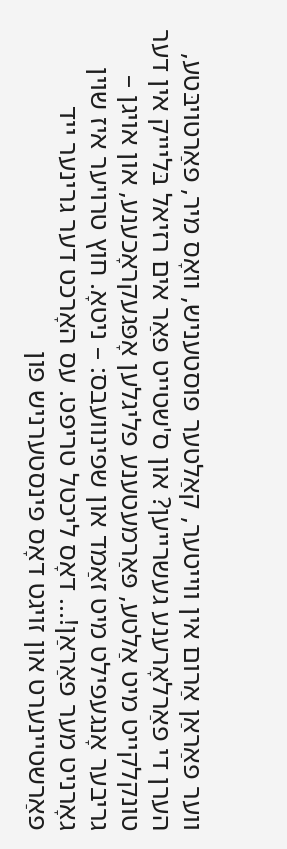ווער פאַראַן אַרום אין ווייטער, קאַלטער פוסטעניש, װאָס מיר, פאַרטויבּטע, הערן די פאַרלאָרענע געשרייען? און ס'שטייט פאַר אים רזיאל בּליייק אין דער טונקלקייט מיט אַלטע, פּאַרמעטענע פליגלען אָפּגעקראָכענע, און אויגן – גריבער אָנגעפילט מיט זאַמד און שפינוועבס: – ניטאָ. חוץ טרויער איז שוין גאָרניט מער פאַראַן!... דאָס ליכטל טריפט. עס האָרכט דער גרינער ייד פאַרשטיינערט און זויגט דאָס פינסטערניש פון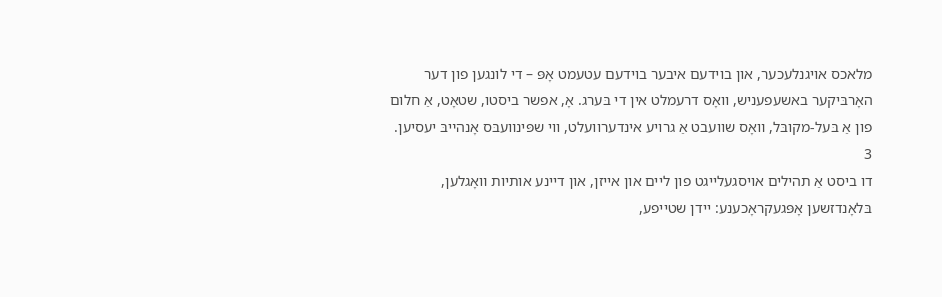מלאכס אויגנלעכער, און בוידעם איבער בוידעם עטעמט אָפּ – די לונגען פון דער האָרבּיקער באשעפעניש, וואָס דרעמלט אין די בּערג. אָ, אפשר ביסטו, שטאָט, אַ חלום פון אַ בּעל-מקובּל, װאָס שוועבט אַ גרויע אינדערוועלט, ווי שפּינװעבּס אָנהײבּ יעסיען.
3
דו ביסט אַ תהילים אויסגעלייגט פון ליים און אייזן, און דיינע אותיות װאָגלען, בּלאָנדזשען אָפּגעקראָכענע: יידן שטייפע,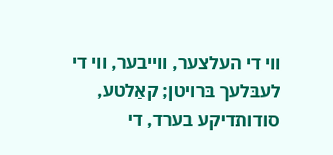ווי די העלצער, ווייבער, ווי די לעבּלעך בּרויטן; קאַלטע, סודותדיקע בערד, די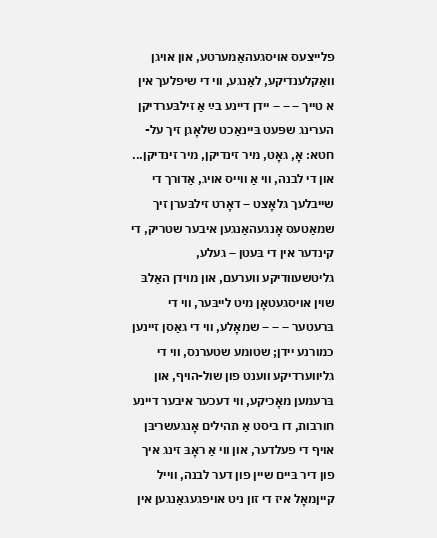פלייצעס אויסגעהאַמערטע, און אויגן וואַקלענדיקע, לאַנגע, ווי די שיפלעך אין א טייך – – – יידן דיינע בײַ אַ זילבּערדיקן הערינג שפּעט בּיינאַכט שלאָגן זיך על-חטא: אָ, גאָט, מיר זינדיקן, מיר זינדיקן... און די לבנה, ווי אַ ווייס אויג, אַדורך די שייבלעך גלאָצט – דאָרט זילבּערן זיך שמאַטעס אָנגעהאַנגען איבער שטריק, די קינדער אין די בּעטן – געלע, גליטשעוודיקע ווערעם, און מוידן האַלבּ שוין אויסגעטאָן מיט לייבּער, ווי די בּרעטער – – – שמאָלע, ווי די גאַסן זיינען כמורנע יידן; שטומע שטערנס, ווי די גליווערדיקע ווענט פון שול-הויף, און בּרעמען מאָכיקע, ווי דעכער איבער דיינע חורבות, דו ביסט אַ תהילים אָנגעשריבּן אויף די פעלדער, און ווי אַ ראָבּ זינג איך פון דיר בּיים שיין פון דער לבנה, ווייל קייןמאָל איז די זון ניט אויפגעגאַנגען אין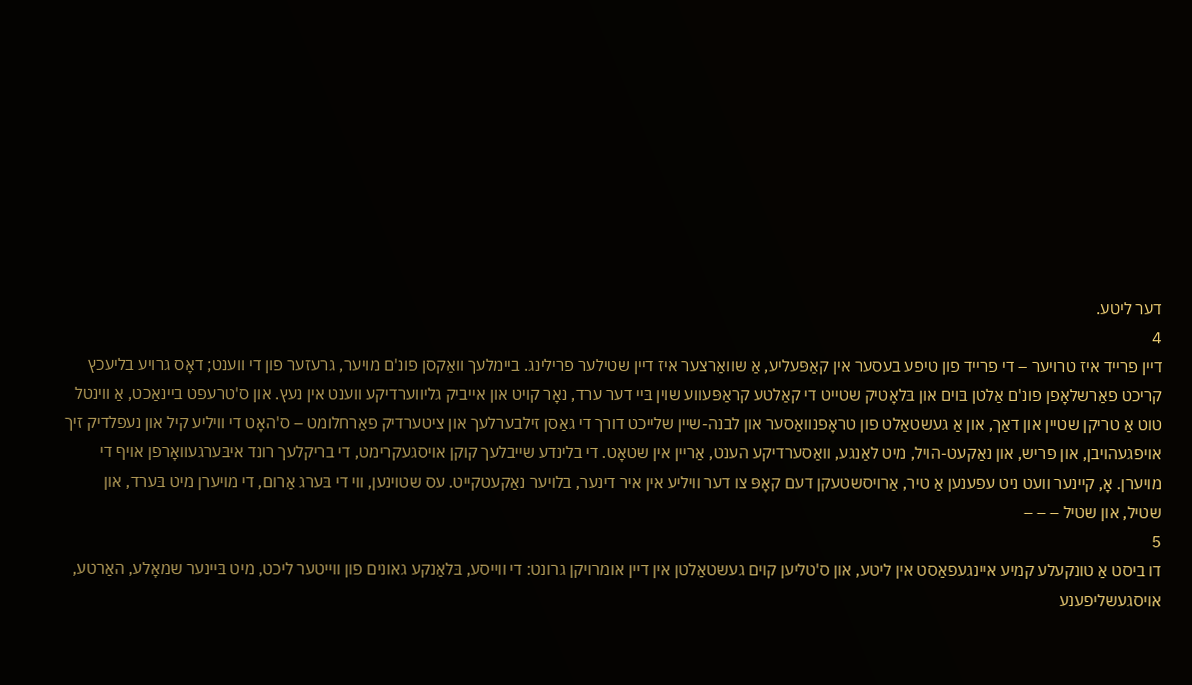דער ליטע.
4
דיין פרייד איז טרויער – די פרייד פון טיפע בעסער אין קאַפּעליע, אַ שוואַרצער איז דיין שטילער פרילינג. ביימלעך וואַקסן פונ'ם מויער, גרעזער פון די ווענט; דאָס גרויע בליעכץ קריכט פאַרשלאָפן פונ'ם אַלטן בּוים און בּלאָטיק שטייט די קאַלטע קראַפּעווע שוין בּיי דער ערד, נאָר קויט און אייביק גליווערדיקע ווענט אין נעץ. און ס'טרעפט ביינאַכט, אַ ווינטל טוט אַ טריקן שטיין און דאַך, און אַ געשטאַלט פון טראָפנוואַסער און לבנה-שיין שלייכט דורך די גאַסן זילבערלעך און ציטערדיק פאַרחלומט – ס'האָט די וויליע קיל און נעפלדיק זיך אויפגעהויבן, און פריש, און נאַקעט-הויל, מיט לאַנגע, וואַסערדיקע הענט, אַריין אין שטאָט. די בלינדע שייבלעך קוקן אויסגעקרימט, די בריקלעך רונד איבּערגעװאָרפן אויף די מויערן. אָ, קיינער וועט ניט עפענען אַ טיר, אַרויסשטעקן דעם קאָפּ צו דער וויליע אין איר דינער, בלויער נאַקעטקייט. עס שטוינען, ווי די בּערג אַרום, די מויערן מיט בּערד, און שטיל, און שטיל – – –
5
דו ביסט אַ טונקעלע קמיע איינגעפאַסט אין ליטע, און ס'טליען קוים געשטאַלטן אין דיין אומרויקן גרונט: די ווייסע, בּלאַנקע גאונים פון ווייטער ליכט, מיט בּיינער שמאָלע, האַרטע, אויסגעשליפענע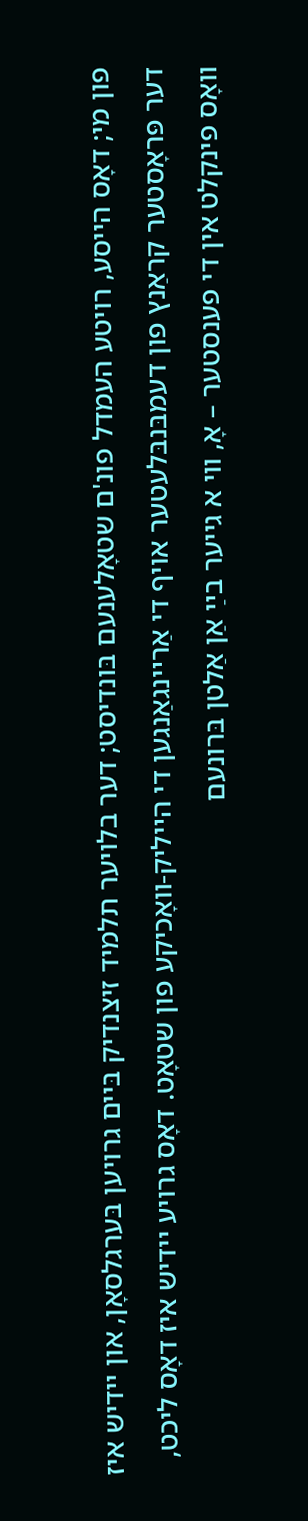פון מי; דאָס הייסע, רויטע העמדל פונ'ם שטאָלענעם בּונדיסט; דער בלויער תלמיד זיצנדיק בּיים גרויען בּערגלסאָן, און יידיש איז דער פּראָסטער קראַנץ פון דעמבּנבּלעטער אויף די אַרײנגאַנגען די הײליק-װאָכיקע פון שטאָט. דאָס גרויע יידיש איז דאָס ליכט, וואָס פינקלט אין די פענסטער – אָ, ווי א גייער בײַ אַן אַלטן בּרונעם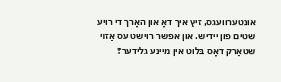אונטערוועגס, זיץ איך דאָ און האָרך די רויע שטים פון יידיש. און אפשר רוישט עס אַזױ שטאַרק דאָס בּלוט אין מיינע גלידער?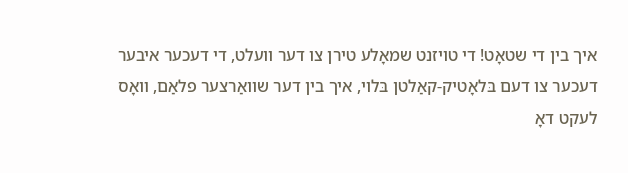איך בין די שטאָט! די טויזנט שמאָלע טירן צו דער וועלט, די דעכער איבער דעכער צו דעם בּלאָטיק-קאַלטן בּלוי, איך בין דער שוואַרצער פלאַם, װאָס לעקט דאָ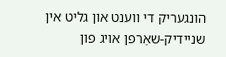הונגעריק די ווענט און גליט אין שניידיק-שאַרפן אויג פון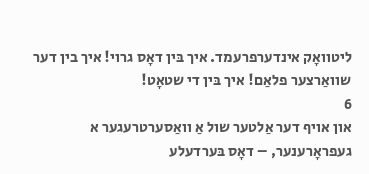ליטוואָק אינדערפרעמד. איך בּין דאָס גרוי! איך בין דער שוואַרצער פלאַם! איך בּין די שטאָט!
6
און אויף דער אַלטער שול אַ וואַסערטרעגער א געפראָרענער, – דאָס בּערדעלע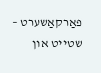פאַרקאַשערט – שטייט און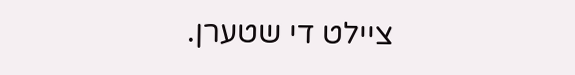ציילט די שטערן.